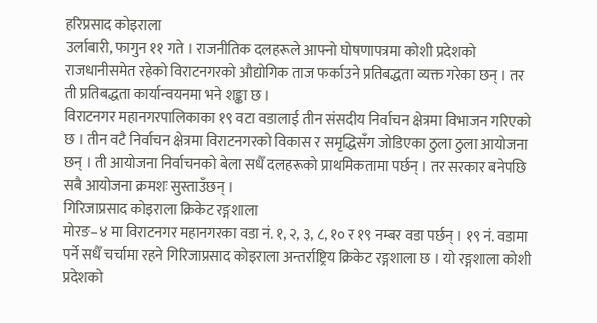हरिप्रसाद कोइराला
उर्लाबारी, फागुन ११ गते । राजनीतिक दलहरूले आफ्नो घोषणापत्रमा कोशी प्रदेशको राजधानीसमेत रहेको विराटनगरको औद्योगिक ताज फर्काउने प्रतिबद्धता व्यक्त गरेका छन् । तर ती प्रतिबद्धता कार्यान्वयनमा भने शङ्का छ ।
विराटनगर महानगरपालिकाका १९ वटा वडालाई तीन संसदीय निर्वाचन क्षेत्रमा विभाजन गरिएको छ । तीन वटै निर्वाचन क्षेत्रमा विराटनगरको विकास र समृद्धिसँग जोडिएका ठुला ठुला आयोजना छन् । ती आयोजना निर्वाचनको बेला सधैँ दलहरूको प्राथमिकतामा पर्छन् । तर सरकार बनेपछि सबै आयोजना क्रमशः सुस्ताउँछन् ।
गिरिजाप्रसाद कोइराला क्रिकेट रङ्गशाला
मोरङ–४ मा विराटनगर महानगरका वडा नं. १, २, ३, ८, १० र १९ नम्बर वडा पर्छन् । १९ नं. वडामा पर्ने सधैँ चर्चामा रहने गिरिजाप्रसाद कोइराला अन्तर्राष्ट्रिय क्रिकेट रङ्गशाला छ । यो रङ्गशाला कोशी प्रदेशको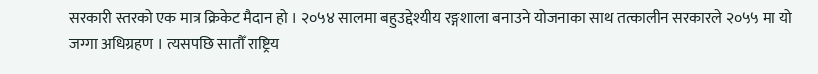सरकारी स्तरको एक मात्र क्रिकेट मैदान हो । २०५४ सालमा बहुउद्देश्यीय रङ्गशाला बनाउने योजनाका साथ तत्कालीन सरकारले २०५५ मा यो जग्गा अधिग्रहण । त्यसपछि सातौँ राष्ट्रिय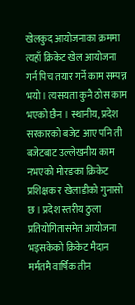खेलकुद आयोजनाका क्रममा त्यहाँ क्रिकेट खेल आयोजना गर्न पिच तयार गर्ने काम सम्पन्न भयो । त्यसयता कुनै ठोस काम भएको छैन । स्थानीय, प्रदेश सरकारको बजेट आए पनि ती बजेटबाट उल्लेखनीय काम नभएको मोरङका क्रिकेट प्रशिक्षक र खेलाडीको गुनासो छ । प्रदेश स्तरीय ठुला प्रतियोगितासमेत आयोजना भइसकेको क्रिकेट मैदान मर्मतमै वार्षिक तीन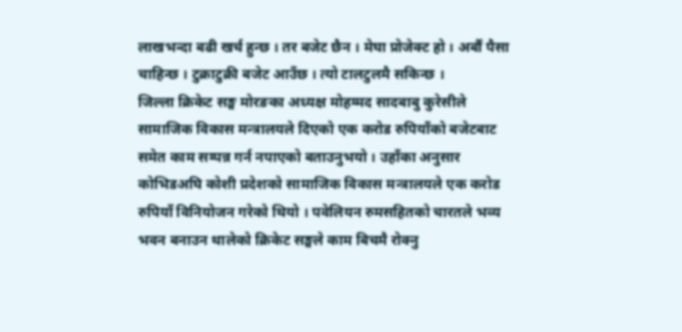लाखभन्दा बढी खर्च हुन्छ । तर बजेट छैन । मेघा प्रोजेक्ट हो । अर्बौं पैसा चाहिन्छ । टुक्राटुक्री बजेट आउँछ । त्यो टालटुलमै सकिन्छ ।
जिल्ला क्रिकेट सङ्घ मोरङका अध्यक्ष मोहम्मद सादबाबु कुरेसीले सामाजिक विकास मन्त्रालयले दिएको एक करोड रुपियाँको बजेटबाट समेत काम सम्पन्न गर्न नपाएको बताउनुभयो । उहाँका अनुसार कोभिडअघि कोशी प्रदेशको सामाजिक विकास मन्त्रालयले एक करोड रुपियाँ विनियोजन गरेको थियो । पवेलियन रुमसहितको चारतले भव्य भवन बनाउन थालेको क्रिकेट सङ्घले काम बिचमै रोक्नु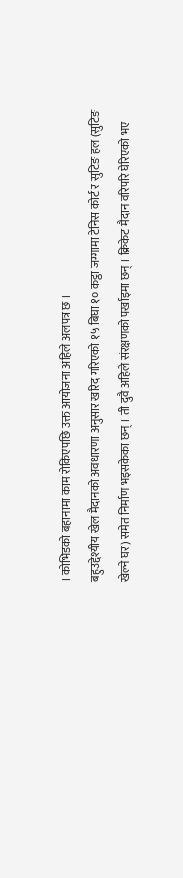। कोभिडको बहानामा काम रोकिएपछि उक्त आयोजना अहिले अलपत्र छ ।
बहुउद्देश्यीय खेल मैदानको अवधारणा अनुसार खरिद गरिएको १५ बिघा १० कट्ठा जग्गामा टेनिस कोर्ट र सुटिङ हल (सुटिङ खेल्ने घर) समेत निर्माण भइसकेका छन् । ती दुवै अहिले संरक्षणको पर्खाइमा छन् । क्रिकेट मैदान वरिपरि घेरिएको भए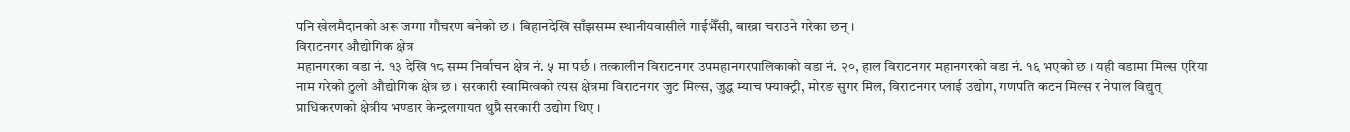पनि खेलमैदानको अरू जग्गा गौचरण बनेको छ । बिहानदेखि साँझसम्म स्थानीयवासीले गाईभैँसी, बाख्रा चराउने गरेका छन् ।
विराटनगर औद्योगिक क्षेत्र
महानगरका वडा नं. १३ देखि १८ सम्म निर्वाचन क्षेत्र नं. ५ मा पर्छ । तत्कालीन विराटनगर उपमहानगरपालिकाको वडा नं. २०, हाल विराटनगर महानगरको वडा नं. १६ भएको छ । यही वडामा मिल्स एरिया नाम गरेको ठुलो औद्योगिक क्षेत्र छ । सरकारी स्वामित्वको त्यस क्षेत्रमा विराटनगर जुट मिल्स, जुद्ध म्याच फ्याक्ट्री, मोरङ सुगर मिल, विराटनगर प्लाई उद्योग, गणपति कटन मिल्स र नेपाल विद्युत् प्राधिकरणको क्षेत्रीय भण्डार केन्द्रलगायत थुप्रै सरकारी उद्योग थिए ।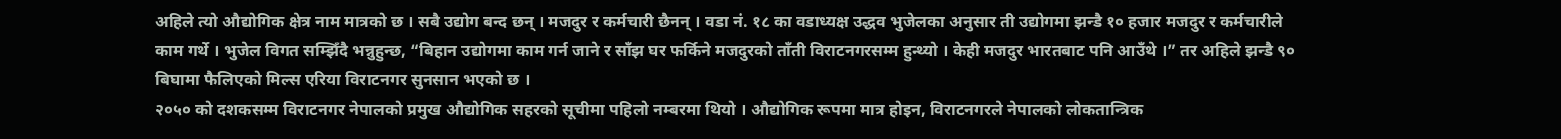अहिले त्यो औद्योगिक क्षेत्र नाम मात्रको छ । सबै उद्योग बन्द छन् । मजदुर र कर्मचारी छैनन् । वडा नं. १८ का वडाध्यक्ष उद्धव भुजेलका अनुसार ती उद्योगमा झन्डै १० हजार मजदुर र कर्मचारीले काम गर्थे । भुजेल विगत सम्झिँदै भन्नुहुन्छ, “बिहान उद्योगमा काम गर्न जाने र साँझ घर फर्किने मजदुरको ताँती विराटनगरसम्म हुन्थ्यो । केही मजदुर भारतबाट पनि आउँथे ।” तर अहिले झन्डै ९० बिघामा फैलिएको मिल्स एरिया विराटनगर सुनसान भएको छ ।
२०५० को दशकसम्म विराटनगर नेपालको प्रमुख औद्योगिक सहरको सूचीमा पहिलो नम्बरमा थियो । औद्योगिक रूपमा मात्र होइन, विराटनगरले नेपालको लोकतान्त्रिक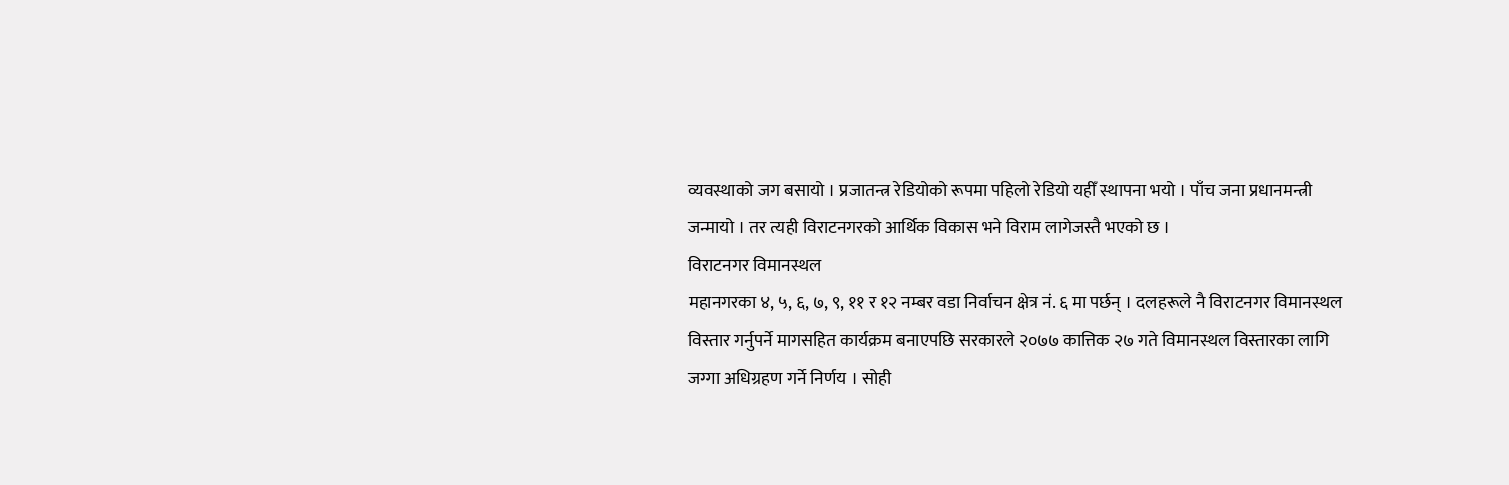व्यवस्थाको जग बसायो । प्रजातन्त्र रेडियोको रूपमा पहिलो रेडियो यहीँ स्थापना भयो । पाँच जना प्रधानमन्त्री जन्मायो । तर त्यही विराटनगरको आर्थिक विकास भने विराम लागेजस्तै भएको छ ।
विराटनगर विमानस्थल
महानगरका ४, ५, ६, ७, ९, ११ र १२ नम्बर वडा निर्वाचन क्षेत्र नं. ६ मा पर्छन् । दलहरूले नै विराटनगर विमानस्थल विस्तार गर्नुपर्ने मागसहित कार्यक्रम बनाएपछि सरकारले २०७७ कात्तिक २७ गते विमानस्थल विस्तारका लागि जग्गा अधिग्रहण गर्ने निर्णय । सोही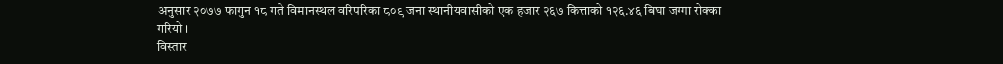अनुसार २०७७ फागुन १८ गते विमानस्थल वरिपरिका ८०९ जना स्थानीयवासीको एक हजार २६७ कित्ताको १२६.४६ बिघा जग्गा रोक्का गरियो ।
विस्तार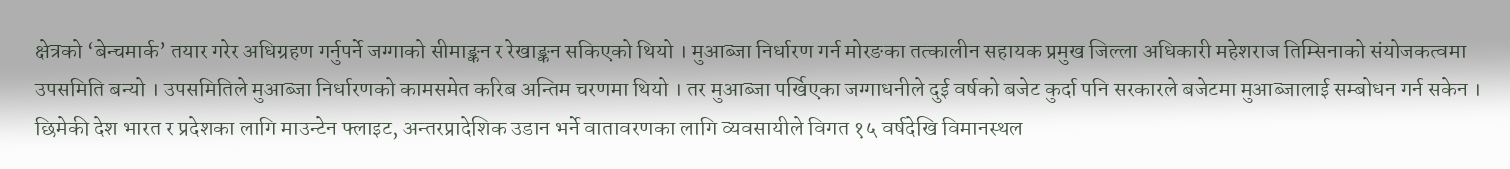क्षेत्रको ‘बेन्चमार्क’ तयार गरेर अधिग्रहण गर्नुपर्ने जग्गाको सीमाङ्कन र रेखाङ्कन सकिएको थियो । मुआब्जा निर्धारण गर्न मोरङका तत्कालीन सहायक प्रमुख जिल्ला अधिकारी महेशराज तिम्सिनाको संयोजकत्वमा उपसमिति बन्यो । उपसमितिले मुआब्जा निर्धारणको कामसमेत करिब अन्तिम चरणमा थियो । तर मुआब्जा पर्खिएका जग्गाधनीले दुई वर्षको बजेट कुर्दा पनि सरकारले बजेटमा मुआब्जालाई सम्बोधन गर्न सकेन । छिमेकी देश भारत र प्रदेशका लागि माउन्टेन फ्लाइट, अन्तरप्रादेशिक उडान भर्ने वातावरणका लागि व्यवसायीले विगत १५ वर्षदेखि विमानस्थल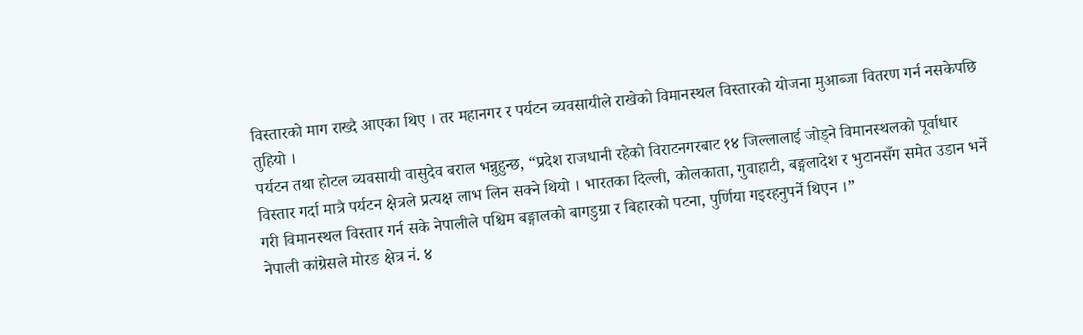विस्तारको माग राख्दै आएका थिए । तर महानगर र पर्यटन व्यवसायीले राखेको विमानस्थल विस्तारको योजना मुआब्जा वितरण गर्न नसकेपछि तुहियो ।
पर्यटन तथा होटल व्यवसायी वासुदेव बराल भन्नुहुन्छ, “प्रदेश राजधानी रहेको विराटनगरबाट १४ जिल्लालाई जोड्ने विमानस्थलको पूर्वाधार विस्तार गर्दा मात्रै पर्यटन क्षेत्रले प्रत्यक्ष लाभ लिन सक्ने थियो । भारतका दिल्ली, कोलकाता, गुवाहाटी, बङ्गलादेश र भुटानसँग समेत उडान भर्ने गरी विमानस्थल विस्तार गर्न सके नेपालीले पश्चिम बङ्गालको बागडुग्रा र बिहारको पटना, पुर्णिया गइरहनुपर्ने थिएन ।”
नेपाली कांग्रेसले मोरङ क्षेत्र नं. ४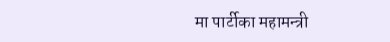मा पार्टीका महामन्त्री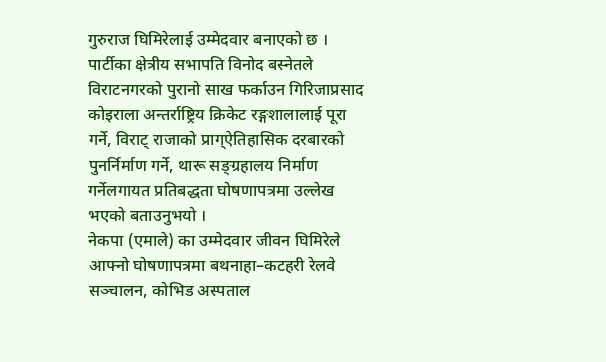गुरुराज घिमिरेलाई उम्मेदवार बनाएको छ । पार्टीका क्षेत्रीय सभापति विनोद बस्नेतले विराटनगरको पुरानो साख फर्काउन गिरिजाप्रसाद कोइराला अन्तर्राष्ट्रिय क्रिकेट रङ्गशालालाई पूरा गर्ने, विराट् राजाको प्राग्ऐतिहासिक दरबारको पुनर्निर्माण गर्ने, थारू सङ्ग्रहालय निर्माण गर्नेलगायत प्रतिबद्धता घोषणापत्रमा उल्लेख भएको बताउनुभयो ।
नेकपा (एमाले) का उम्मेदवार जीवन घिमिरेले आफ्नो घोषणापत्रमा बथनाहा–कटहरी रेलवे सञ्चालन, कोभिड अस्पताल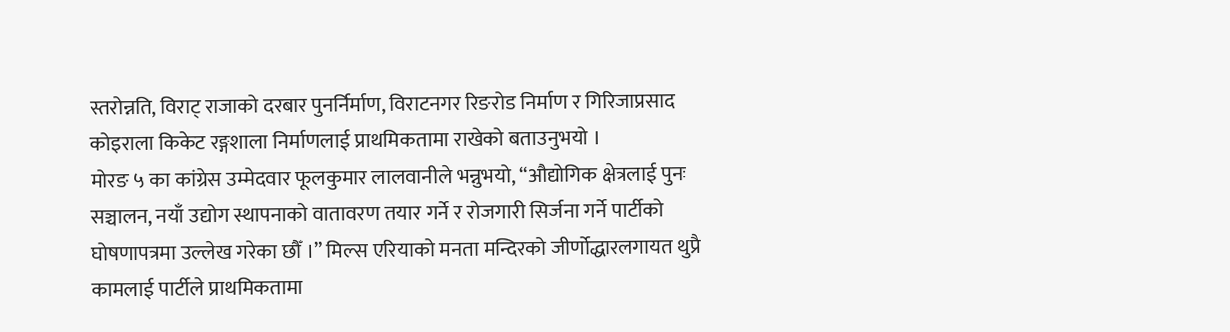स्तरोन्नति, विराट् राजाको दरबार पुनर्निर्माण, विराटनगर रिङरोड निर्माण र गिरिजाप्रसाद कोइराला किकेट रङ्गशाला निर्माणलाई प्राथमिकतामा राखेको बताउनुभयो ।
मोरङ ५ का कांग्रेस उम्मेदवार फूलकुमार लालवानीले भन्नुभयो, “औद्योगिक क्षेत्रलाई पुनः सञ्चालन, नयाँ उद्योग स्थापनाको वातावरण तयार गर्ने र रोजगारी सिर्जना गर्ने पार्टीको घोषणापत्रमा उल्लेख गरेका छौँ ।” मिल्स एरियाको मनता मन्दिरको जीर्णोद्धारलगायत थुप्रै कामलाई पार्टीले प्राथमिकतामा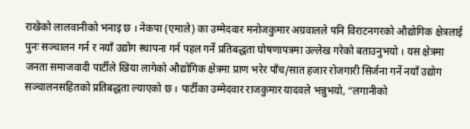राखेको लालवानीको भनाइ छ । नेकपा (एमाले) का उम्मेदवार मनोजकुमार अग्रवालले पनि विराटनगरको औद्योगिक क्षेत्रलाई पुनः सञ्चालन गर्न र नयाँ उद्योग स्थापना गर्न पहल गर्ने प्रतिबद्धता घोषणापत्रमा उल्लेख गरेको बताउनुभयो । यस क्षेत्रमा जनता समाजवादी पार्टीले खिया लागेको औद्योगिक क्षेत्रमा प्राण भरेर पाँच/सात हजार रोजगारी सिर्जना गर्ने नयाँ उद्योग सञ्चालनसहितको प्रतिबद्धता ल्याएको छ । पार्टीका उम्मेदवार राजकुमार यादवले भन्नुभयो, “लगानीको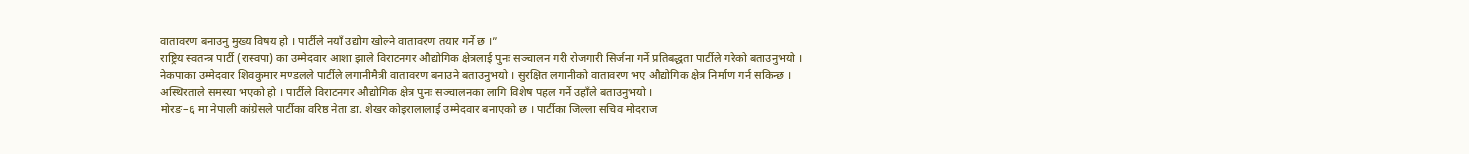वातावरण बनाउनु मुख्य विषय हो । पार्टीले नयाँ उद्योग खोल्ने वातावरण तयार गर्ने छ ।”
राष्ट्रिय स्वतन्त्र पार्टी (रास्वपा) का उम्मेदवार आशा झाले विराटनगर औद्योगिक क्षेत्रलाई पुनः सञ्चालन गरी रोजगारी सिर्जना गर्ने प्रतिबद्धता पार्टीले गरेको बताउनुभयो । नेकपाका उम्मेदवार शिवकुमार मण्डलले पार्टीले लगानीमैत्री वातावरण बनाउने बताउनुभयो । सुरक्षित लगानीको वातावरण भए औद्योगिक क्षेत्र निर्माण गर्न सकिन्छ । अस्थिरताले समस्या भएको हो । पार्टीले विराटनगर औद्योगिक क्षेत्र पुनः सञ्चालनका लागि विशेष पहल गर्ने उहाँले बताउनुभयो ।
मोरङ–६ मा नेपाली कांग्रेसले पार्टीका वरिष्ठ नेता डा. शेखर कोइरालालाई उम्मेदवार बनाएको छ । पार्टीका जिल्ला सचिव मोदराज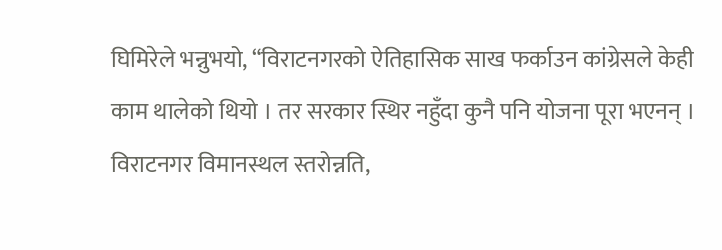घिमिरेले भन्नुभयो, “विराटनगरको ऐतिहासिक साख फर्काउन कांग्रेसले केही काम थालेको थियो । तर सरकार स्थिर नहुँदा कुनै पनि योजना पूरा भएनन् । विराटनगर विमानस्थल स्तरोन्नति,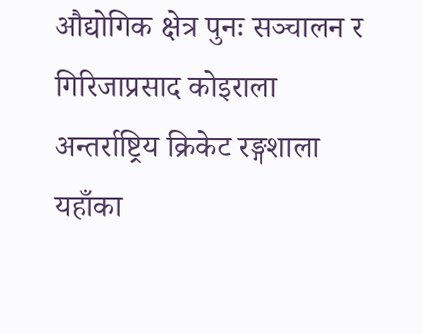औद्योगिक क्षेत्र पुनः सञ्चालन र गिरिजाप्रसाद कोइराला अन्तर्राष्ट्रिय क्रिकेट रङ्गशाला यहाँका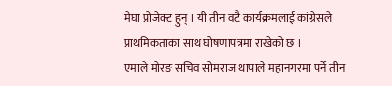मेघा प्रोजेक्ट हुन् । यी तीन वटै कार्यक्रमलाई कांग्रेसले प्राथमिकताका साथ घोषणापत्रमा राखेको छ ।
एमाले मोरङ सचिव सोमराज थापाले महानगरमा पर्ने तीन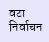वटा निर्वाचन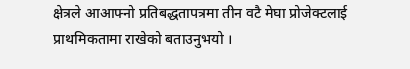क्षेत्रले आआफ्नो प्रतिबद्धतापत्रमा तीन वटै मेघा प्रोजेक्टलाई प्राथमिकतामा राखेको बताउनुभयो ।